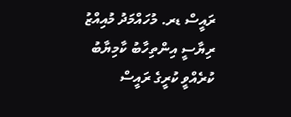ރައީސް ޑރ. މުހައްމަދު މުއިއްޒު ރިޔާސީ އިންތިހާބު ކާމިޔާބު ކުރެއްވީ ކުރީގެ ރައީސް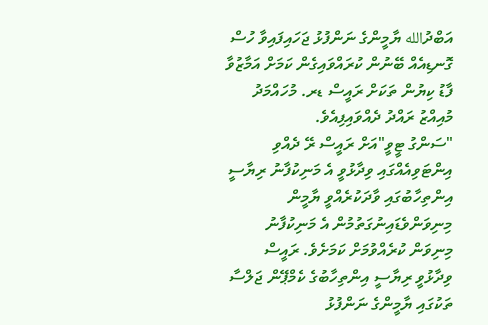އަބްދުالله ޔާމީންގެ ނަންފުޅު ޖަހައިފައިވާ ހުސް ގޮނޑިއެއް ބޭނުން ކުރައްވައިގެން ކަމަށް އަމާޒުވާ ފާޑު ކިޔުން ތަކަށް ރައީސް ޑރ. މުހައްމަދު މުއިއްޒު ރައްދު ދެއްވައިފިއެވެ.
"ސަންގު ޓީވީ"އަށް ރައީސް ރޭ ދެއްވި އިންޓަވިއެއްގައި ވިދާޅުވީ އެ މަނިކުފާނު ރިޔާސީ އިންތިހާބުގައި ވާދަކުރެއްވީ ޔާމީން މިނިވަންވެޑައިނުގަތުމުން އެ މަނިކުފާނު މިނިވަން ކުރެއްވުމަށް ކަމަށެވެ. ރައީސް ވިދާޅުވީ ރިޔާސީ އިންތިހާބުގެ ކެމްޕޭން ޖަލްސާ ތަކުގައި ޔާމީންގެ ނަންފުޅު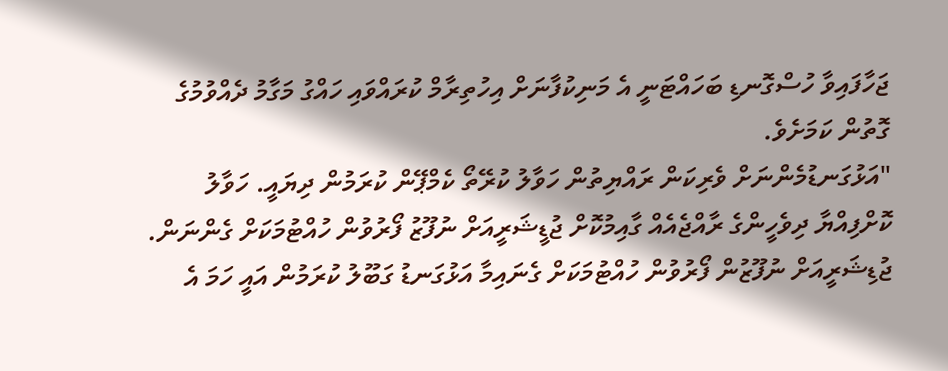ޖަހާފައިވާ ހުސްގޮނޑި ބަހައްޓަނީ އެ މަނިކުފާނަށް އިހުތިރާމް ކުރައްވައި ހައްގު މަގާމު ދެއްވުމުގެ ގޮތުން ކަމަށެވެ.
"އަޅުގަނޑުމެންނަށް ވެރިކަން ރައްޔިތުން ހަވާލު ކުރޭތޯ ކެމްޕޭން ކުރަމުން ދިޔައީ. ހަވާލު ކޮށްފިއްޔާ ދިވެހީންގެ ރާއްޖެއެއް ގާއިމުކޮށް ޖުޑީޝަރީއަށް ނުފޫޒު ފޯރުވުން ހުއްޓުމަކަށް ގެންނަން. ޖުޑިޝަރީއަށް ނުފޫޒުން ފޯރުވުން ހުއްޓުމަކަށް ގެނައިމާ އަޅުގަނޑު ގަބޫލު ކުރަމުން އައީ ހަމަ އެ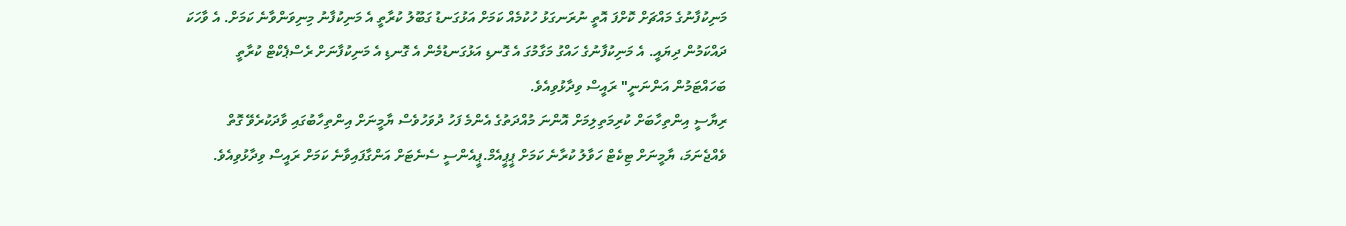މަނިކުފާނުގެ މައްޗަށް ކޮށްފަ އޮތީ ނުރަނގަޅު ހުކުމެއް ކަމަށް އަޅުގަނޑު ގަބޫލު ކުރާތީ އެ މަނިކުފާނު މިނިވަންވާނެ ކަމަށް. އެ ވާހަކަ ދައްކަމުން ދިޔައީ. އެ މަނިކުފާނުގެ ހައްގު މަގާމުގަ އެ ގޮނޑި އަޅުގަނޑުމެން އެ ގޮނޑި އެ މަނިކުފާނަށް ރެސްޕެކްޓް ކުރާތީ ބަހައްޓަމުން އަންނަނީ" ރައީސް ވިދާޅުވިއެވެ.
ރިޔާސީ އިންތިހާބަށް ކުރިމަތިލިމަށް އޮންނަ މުއްދަތުގެ އެންމެ ފަހު ދުވަހުވެސް ޔާމީނަށް އިންތިހާބުގައި ވާދަކުރެވޭ ގޮތް ވެއްޖެނަމަ، ޔާމީނަށް ޓިކެޓް ހަވާލު ކުރާނެ ކަމަށް ޕީޕީއެމް.ޕީއެންސީ ސެނެޓަށް އަންގާފައިވާނެ ކަމަށް ރައީސް ވިދާޅުވިއެވެ.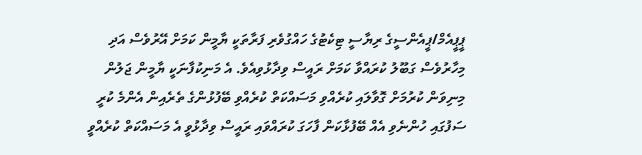ޕީޕީއެމް/ޕީއެންސީގެ ރިޔާސީ ޓިކެޓުގެ ހައްގުވެރި ފަރާތަކީ ޔާމީން ކަމަށް އޭރުވެސް އަދި މިހާރުވެސް ގަބޫލު ކުރައްވާ ކަމަށް ރައީސް ވިދާޅުވިއެވެ. އެ މަނިކުފާނަކީ ޔާމީން ޖަލުން މިނިވަން ކުރުމަށް ގޮވާލައި ކުރެއްވި މަސައްކަތް ކުރެއްވި ބޭފުޅުންގެ ތެރެއިން އެންމެ ކުރީ ސަފުގައި ހުންނެވި އެއް ބޭފުޅާކަން ފާހަގަ ކުރައްވައި ރައީސް ވިދާޅުވީ އެ މަސައްކަތް ކުރެއްވީ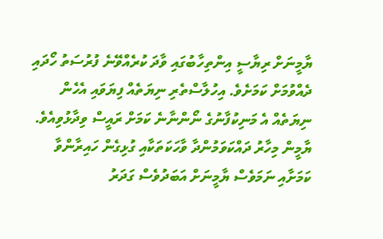ޔާމީނަށް ރިޔާސީ އިންތިހާބުގައި ވާދަ ކުރެއްވޭނެ ފުރުސަތު ހޯދައި ދެއްވުމަށް ކަމަށެވެ. އިހުލާސްތެރި ނިޔަތެއް ފިޔަވައި އެހެން ނިޔަތެއް އެ މަނިކުފާނުގެ ނޯންނާނެ ކަމަށް ރައީސް ވިދާޅުވިއެވެ.
ޔާމީން މިހާރު ދައްކަވަމުންދާ ވާހަކަތަކާއި ގުޅިގެން ހައިރާންވާ ކަމަށާއި ނަމަވެސް ޔާމީނަށް އަބަދުވެސް ގަދަރު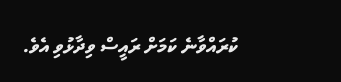ކުރައްވާނެ ކަމަށް ރައީސް ވިދާޅުވި އެވެ.